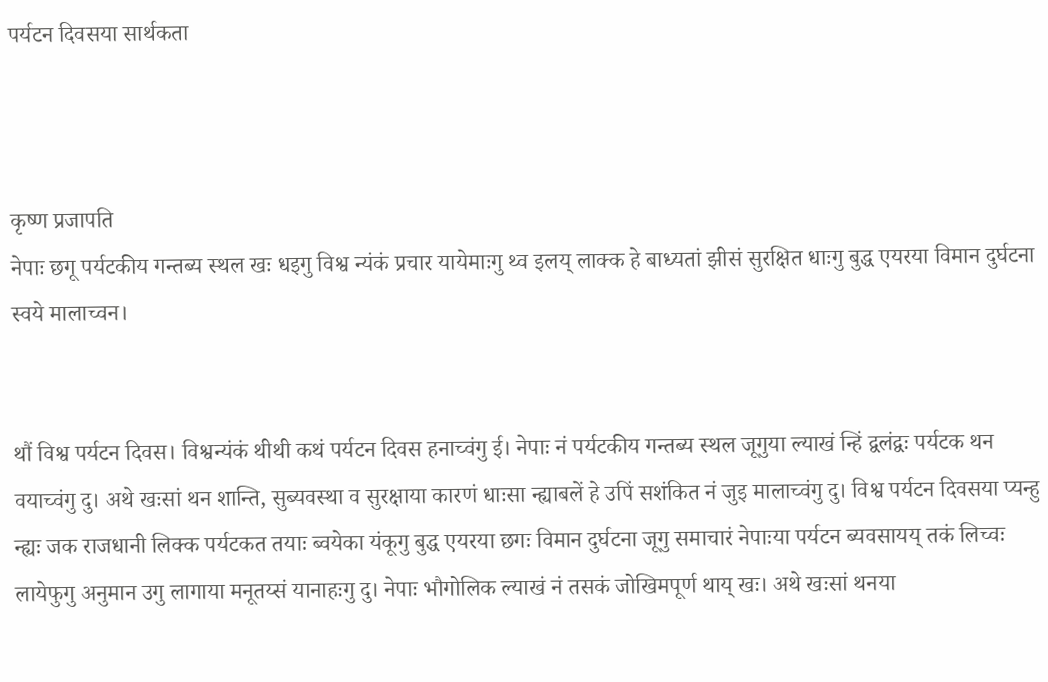पर्यटन दिवसया सार्थकता



कृष्ण प्रजापति
नेपाः छगू पर्यटकीय गन्तब्य स्थल खः धइगु विश्व न्यंकं प्रचार यायेमाःगु थ्व इलय् लाक्क हे बाध्यतां झीसं सुरक्षित धाःगु बुद्ध एयरया विमान दुर्घटना स्वये मालाच्वन।


थौं विश्व पर्यटन दिवस। विश्वन्यंकं थीथी कथं पर्यटन दिवस हनाच्वंगु ई। नेपाः नं पर्यटकीय गन्तब्य स्थल जूगुया ल्याखं न्हिं द्वलंद्वः पर्यटक थन वयाच्वंगु दु। अथे खःसां थन शान्ति, सुब्यवस्था व सुरक्षाया कारणं धाःसा न्ह्याबलें हे उपिं सशंकित नं जुइ मालाच्वंगु दु। विश्व पर्यटन दिवसया प्यन्हु न्ह्यः जक राजधानी लिक्क पर्यटकत तयाः ब्वयेका यंकूगु बुद्ध एयरया छगः विमान दुर्घटना जूगु समाचारं नेपाःया पर्यटन ब्यवसायय् तकं लिच्वः लायेफुगु अनुमान उगु लागाया मनूतय्सं यानाहःगु दु। नेपाः भौगोलिक ल्याखं नं तसकं जोखिमपूर्ण थाय् खः। अथे खःसां थनया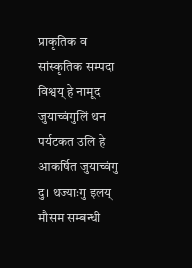प्राकृतिक व सांस्कृतिक सम्पदा विश्वय् हे नामूद जुयाच्वंगुलिं थन पर्यटकत उलि हे आकर्षित जुयाच्वंगु दु। थज्याःगु इलय् मौसम सम्बन्धी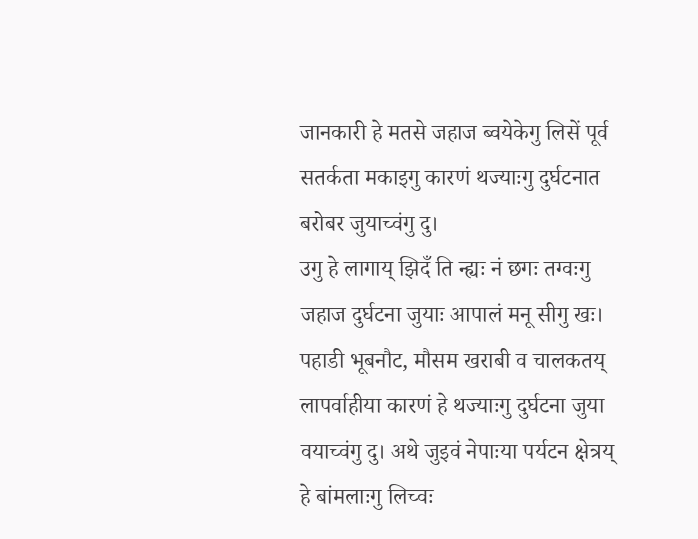जानकारी हे मतसे जहाज ब्वयेकेगु लिसें पूर्व सतर्कता मकाइगु कारणं थज्याःगु दुर्घटनात बरोबर जुयाच्वंगु दु।
उगु हे लागाय् झिदँ ति न्ह्यः नं छगः तग्वःगु जहाज दुर्घटना जुयाः आपालं मनू सीगु खः। पहाडी भूबनौट, मौसम खराबी व चालकतय् लापर्वाहीया कारणं हे थज्याःगु दुर्घटना जुया वयाच्वंगु दु। अथे जुइवं नेपाःया पर्यटन क्षेत्रय् हे बांमलाःगु लिच्वः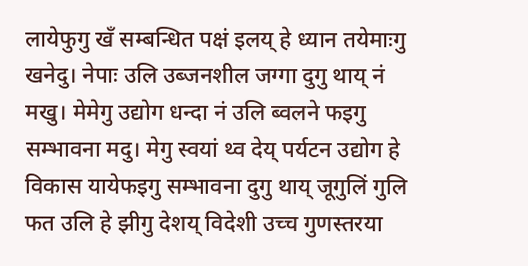लायेफुगु खँ सम्बन्धित पक्षं इलय् हे ध्यान तयेमाःगु खनेदु। नेपाः उलि उब्जनशील जग्गा दुगु थाय् नं मखु। मेमेगु उद्योग धन्दा नं उलि ब्वलने फइगु सम्भावना मदु। मेगु स्वयां थ्व देय् पर्यटन उद्योग हे विकास यायेफइगु सम्भावना दुगु थाय् जूगुलिं गुलि फत उलि हे झीगु देशय् विदेशी उच्च गुणस्तरया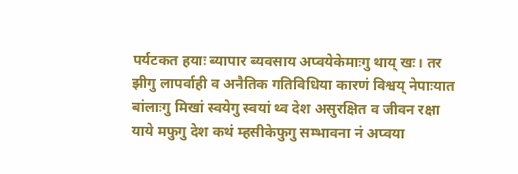पर्यटकत हयाः ब्यापार ब्यवसाय अप्वयेकेमाःगु थाय् खः। तर झीगु लापर्वाही व अनैतिक गतिविधिया कारणं विश्वय् नेपाःयात बांलाःगु मिखां स्वयेगु स्वयां थ्व देश असुरक्षित व जीवन रक्षा याये मफुगु देश कथं म्हसीकेफुगु सम्भावना नं अप्वया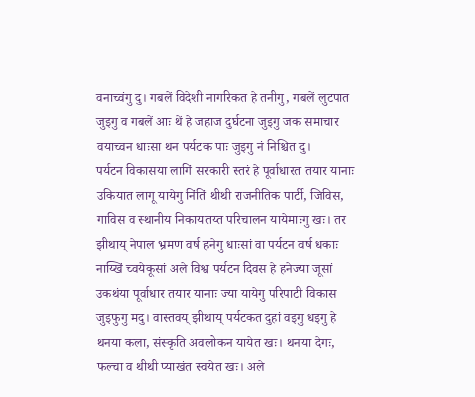वनाच्वंगु दु। गबलें विदेशी नागरिकत हे तनीगु, गबलें लुटपात जुइगु व गबलें आः थें हे जहाज दुर्घटना जुइगु जक समाचार वयाच्वन धाःसा थन पर्यटक पाः जुइगु नं निश्चित दु।
पर्यटन विकासया लागिं सरकारी स्तरं हे पूर्वाधारत तयार यानाः उकियात लागू यायेगु निंतिं थीथी राजनीतिक पार्टी, जिविस, गाविस व स्थानीय निकायतय्त परिचालन यायेमाःगु खः। तर झीथाय् नेपाल भ्रमण वर्ष हनेगु धाःसां वा पर्यटन वर्ष धकाः नाय्खिं च्वयेकूसां अले विश्व पर्यटन दिवस हे हनेज्या जूसां उकथंया पूर्वाधार तयार यानाः ज्या यायेगु परिपाटी विकास जुइफुगु मदु। वास्तवय् झीथाय् पर्यटकत दुहां वइगु धइगु हे थनया कला, संस्कृति अवलोकन यायेत खः। थनया देगः, फल्चा व थीथी प्याखंत स्वयेत खः। अले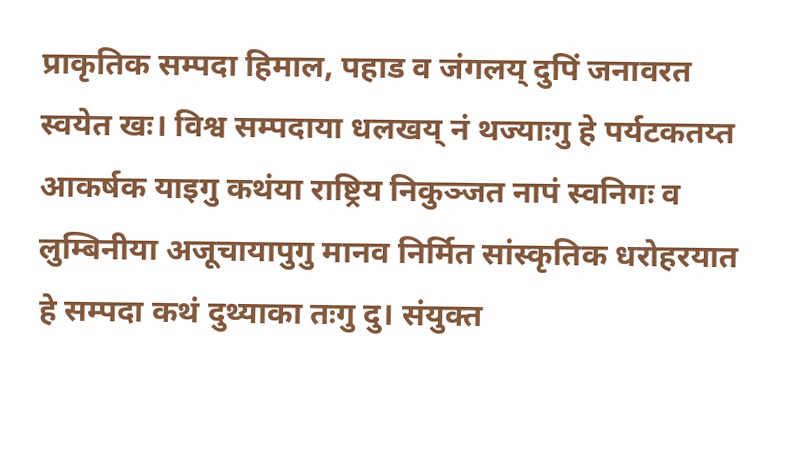प्राकृतिक सम्पदा हिमाल, पहाड व जंगलय् दुपिं जनावरत स्वयेत खः। विश्व सम्पदाया धलखय् नं थज्याःगु हे पर्यटकतय्त आकर्षक याइगु कथंया राष्ट्रिय निकुञ्जत नापं स्वनिगः व लुम्बिनीया अजूचायापुगु मानव निर्मित सांस्कृतिक धरोहरयात हे सम्पदा कथं दुथ्याका तःगु दु। संयुक्त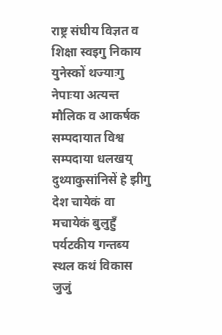राष्ट्र संघीय विज्ञत व शिक्षा स्वइगु निकाय युनेस्कों थज्याःगु नेपाःया अत्यन्त मौलिक व आकर्षक सम्पदायात विश्व सम्पदाया धलखय् दुथ्याकुसांनिसें हे झीगु देश चायेकं वा मचायेकं बुलुहुँ पर्यटकीय गन्तब्य स्थल कथं विकास जुजुं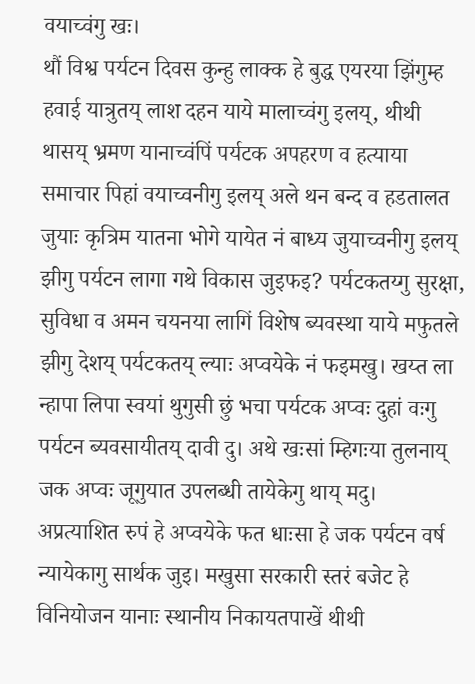वयाच्वंगु खः।
थौं विश्व पर्यटन दिवस कुन्हु लाक्क हे बुद्ध एयरया झिंगुम्ह हवाई यात्रुतय् लाश दहन याये मालाच्वंगु इलय्, थीथी थासय् भ्रमण यानाच्वंपिं पर्यटक अपहरण व हत्याया समाचार पिहां वयाच्वनीगु इलय् अले थन बन्द व हडतालत जुयाः कृत्रिम यातना भोगे यायेत नं बाध्य जुयाच्वनीगु इलय् झीगु पर्यटन लागा गथे विकास जुइफइ? पर्यटकतय्गु सुरक्षा, सुविधा व अमन चयनया लागिं विशेष ब्यवस्था याये मफुतले झीगु देशय् पर्यटकतय् ल्याः अप्वयेके नं फइमखु। खय्त ला न्हापा लिपा स्वयां थुगुसी छुं भचा पर्यटक अप्वः दुहां वःगु पर्यटन ब्यवसायीतय् दावी दु। अथे खःसां म्हिगःया तुलनाय् जक अप्वः जूगुयात उपलब्धी तायेकेगु थाय् मदु। अप्रत्याशित रुपं हे अप्वयेके फत धाःसा हे जक पर्यटन वर्ष न्यायेकागु सार्थक जुइ। मखुसा सरकारी स्तरं बजेट हे विनियोजन यानाः स्थानीय निकायतपाखें थीथी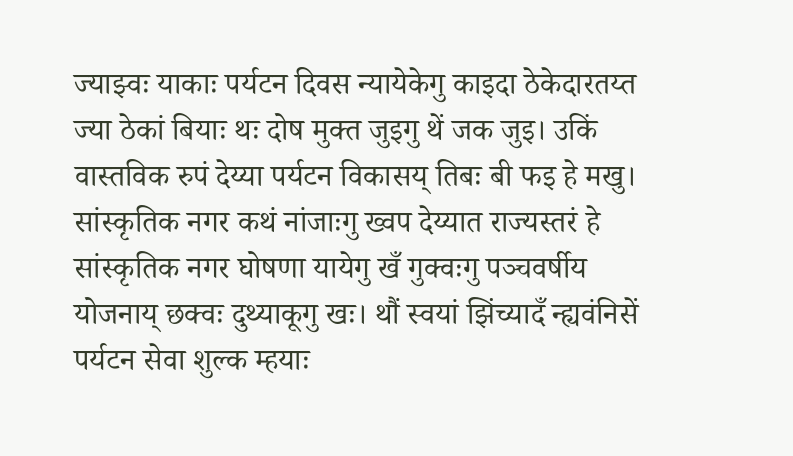ज्याझ्वः याकाः पर्यटन दिवस न्यायेकेगु काइदा ठेकेदारतय्त ज्या ठेकां बियाः थः दोष मुक्त जुइगु थें जक जुइ। उकिं वास्तविक रुपं देय्या पर्यटन विकासय् तिबः बी फइ हे मखु।
सांस्कृतिक नगर कथं नांजाःगु ख्वप देय्यात राज्यस्तरं हे सांस्कृतिक नगर घोषणा यायेगु खँ गुक्वःगु पञ्चवर्षीय योजनाय् छक्वः दुथ्याकूगु खः। थौं स्वयां झिंच्यादँ न्ह्यवंनिसें पर्यटन सेवा शुल्क म्हयाः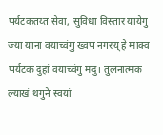पर्यटकतय्त सेवा, सुविधा विस्तार यायेगु ज्या याना वयाच्वंगु ख्वप नगरय् हे माक्व पर्यटक दुहां वयाच्वंगु मदु। तुलनात्मक ल्याखं थगुने स्वयां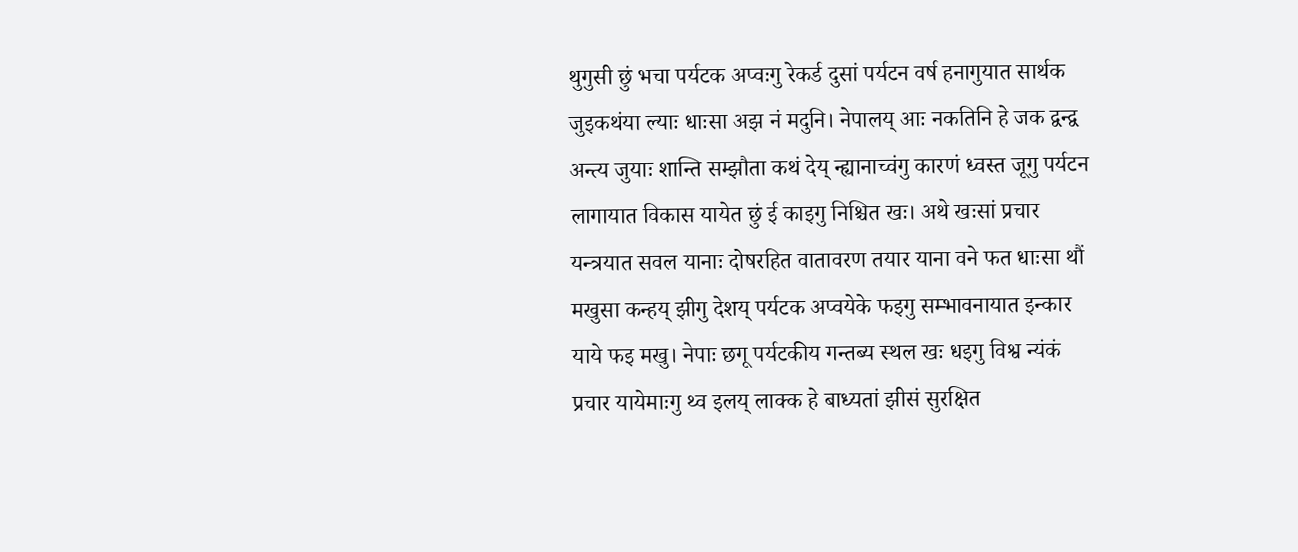थुगुसी छुं भचा पर्यटक अप्वःगु रेकर्ड दुसां पर्यटन वर्ष हनागुयात सार्थक जुइकथंया ल्याः धाःसा अझ नं मदुनि। नेपालय् आः नकतिनि हे जक द्वन्द्व अन्त्य जुयाः शान्ति सम्झौता कथं देय् न्ह्यानाच्वंगु कारणं ध्वस्त जूगु पर्यटन लागायात विकास यायेत छुं ई काइगु निश्चित खः। अथे खःसां प्रचार यन्त्रयात सवल यानाः दोषरहित वातावरण तयार याना वने फत धाःसा थौं मखुसा कन्हय् झीगु देशय् पर्यटक अप्वयेके फइगु सम्भावनायात इन्कार याये फइ मखु। नेपाः छगू पर्यटकीय गन्तब्य स्थल खः धइगु विश्व न्यंकं प्रचार यायेमाःगु थ्व इलय् लाक्क हे बाध्यतां झीसं सुरक्षित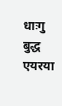धाःगु बुद्ध एयरया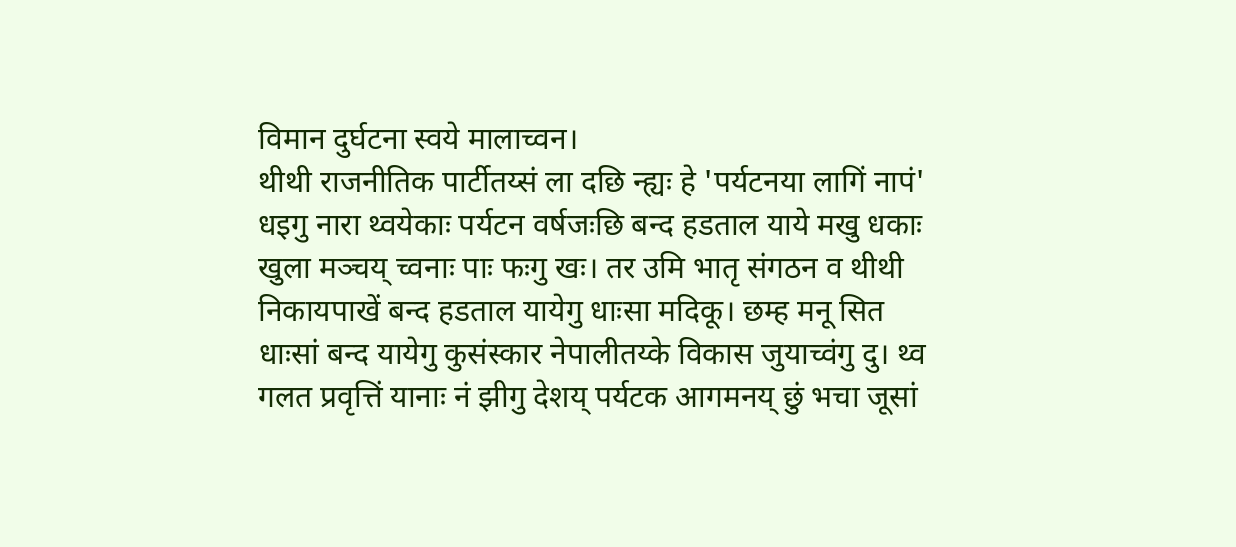विमान दुर्घटना स्वये मालाच्वन।
थीथी राजनीतिक पार्टीतय्सं ला दछि न्ह्यः हे 'पर्यटनया लागिं नापं' धइगु नारा थ्वयेकाः पर्यटन वर्षजःछि बन्द हडताल याये मखु धकाः खुला मञ्चय् च्वनाः पाः फःगु खः। तर उमि भातृ संगठन व थीथी निकायपाखें बन्द हडताल यायेगु धाःसा मदिकू। छम्ह मनू सित धाःसां बन्द यायेगु कुसंस्कार नेपालीतय्के विकास जुयाच्वंगु दु। थ्व गलत प्रवृत्तिं यानाः नं झीगु देशय् पर्यटक आगमनय् छुं भचा जूसां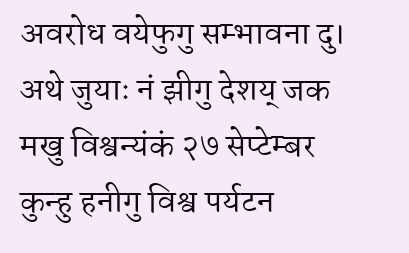अवरोध वयेफुगु सम्भावना दु। अथे जुयाः नं झीगु देशय् जक मखु विश्वन्यंकं २७ सेप्टेम्बर कुन्हु हनीगु विश्व पर्यटन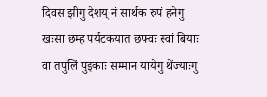दिवस झीगु देशय् नं सार्थक रुपं हनेगु खःसा छम्ह पर्यटकयात छफ्वः स्वां बियाः वा तपुलिं पुइकाः सम्मान यायेगु थेंज्याःगु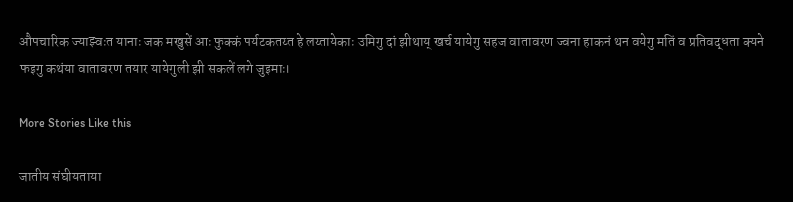औपचारिक ज्याझ्वःत यानाः जक मखुसें आः फुक्कं पर्यटकतय्त हे लय्तायेकाः उमिगु दां झीथाय् खर्च यायेगु सहज वातावरण ज्वना हाकनं थन वयेगु मतिं व प्रतिवद्धता क्यने फइगु कथंया वातावरण तयार यायेगुली झी सकलें लगे जुइमाः।

More Stories Like this

जातीय संघीयताया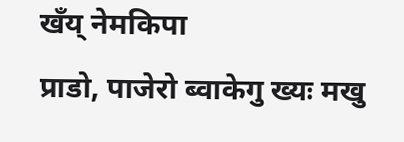खँय् नेमकिपा
प्राडो, पाजेरो ब्वाकेगु ख्यः मखु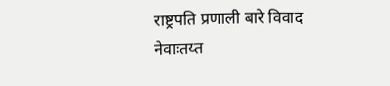राष्ट्रपति प्रणाली बारे विवाद
नेवाःतय्त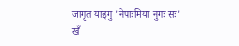जागृत याइगु 'नेपाःमिया नुगः सः'
खँ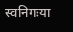स्वनिगःया